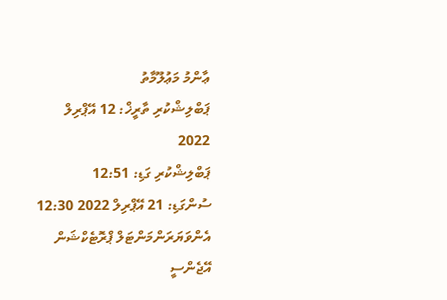ޢާންމު މަޢުލޫމާތު
ޕަބްލިޝްކުރި ތާރީޚް: 12 އޭޕްރިލް 2022
ޕަބްލިޝްކުރި ގަޑި: 12:51
ސުންގަޑި: 21 އޭޕްރިލް 2022 12:30
އެންވަޔަރަންމަންޓަލް ޕްރޮޓެކްޝަން އޭޖެންސީ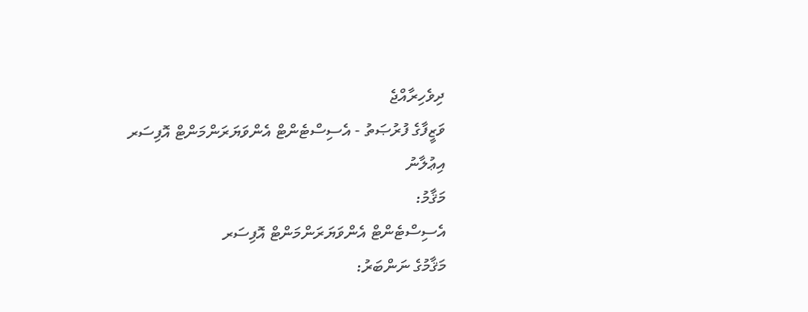ދިވެހިރާއްޖެ
ވަޒީފާގެ ފުރުޞަތު - އެސިސްޓެންޓް އެންވަޔަރަންމަންޓް އޮފިސަރ
އިޢުލާނު
މަޤާމު:
އެސިސްޓެންޓް އެންވަޔަރަންމަންޓް އޮފިސަރ
މަޤާމުގެ ނަންބަރު: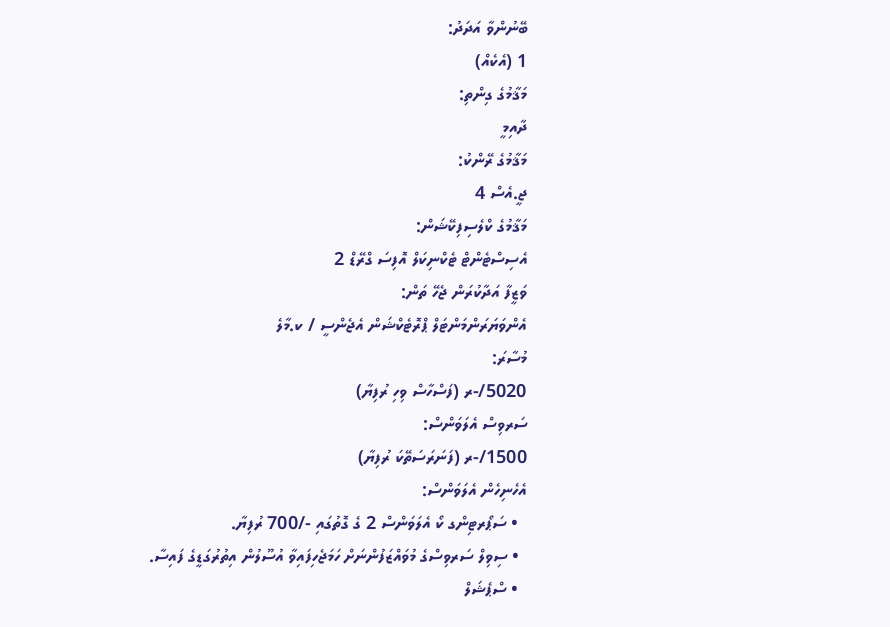ބޭނުންވާ އަދަދު:
1 (އެކެއް)
މަޤާމުގެ ގިންތި:
ދާއިމީ
މަޤާމުގެ ރޭންކު:
ޖީ.އެސް 4
މަޤާމުގެ ކްލެސިފިކޭޝަން:
އެސިސްޓެންޓް ޓެކްނިކަލް އޮފިސަ ގްރޭޑް 2
ވަޒީފާ އަދާކުރަން ޖެހޭ ތަން:
އެންވަޔަރަންމަންޓަލް ޕްރޮޓެކްޝަން އެޖެންސީ / ކ.މާލެ
މުސާރަ:
5020/-ރ (ފަސްހާސް ވިހި ރުފިޔާ)
ސަރވިސް އެލަވަންސް:
1500/-ރ (ފަނަރަސަތޭކަ ރުފިޔާ)
އެހެނިހެން އެލަވަންސް:
  • ސަޕޯރޓިންގ ކޯ އެލަވަންސް 2 ގެ ގޮތުގައި -/700 ރުފިޔާ.
  • ސިވިލް ސަރވިސްގެ މުވައްޒަފުންނަށް ހަމަޖެހިފައިވާ އުސޫލުން އިތުރުގަޑީގެ ފައިސާ.
  • ސްޕެޝަލް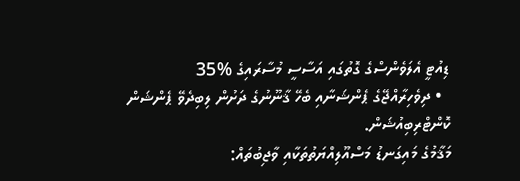ޑިއުޓީ އެލަވެންސްގެ ގޮތުގައި އަސާސީ މުސާރައިގެ %35
  • ދިވެހިރާއްޖޭގެ ޕެންޝަނާއި ބެހޭ ޤާނޫނުގެ ދަށުން ލިބިދެވޭ ޕެންޝަން ކޮންޓްރިބިއުޝަން.
މަޤާމުގެ މައިގަނޑު މަސްއޫލިއްޔަތުތަކާއި ވާޖިބުތައް: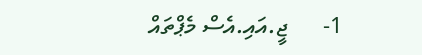1-      ޖީ.އައި.އެސް މެޕްތައް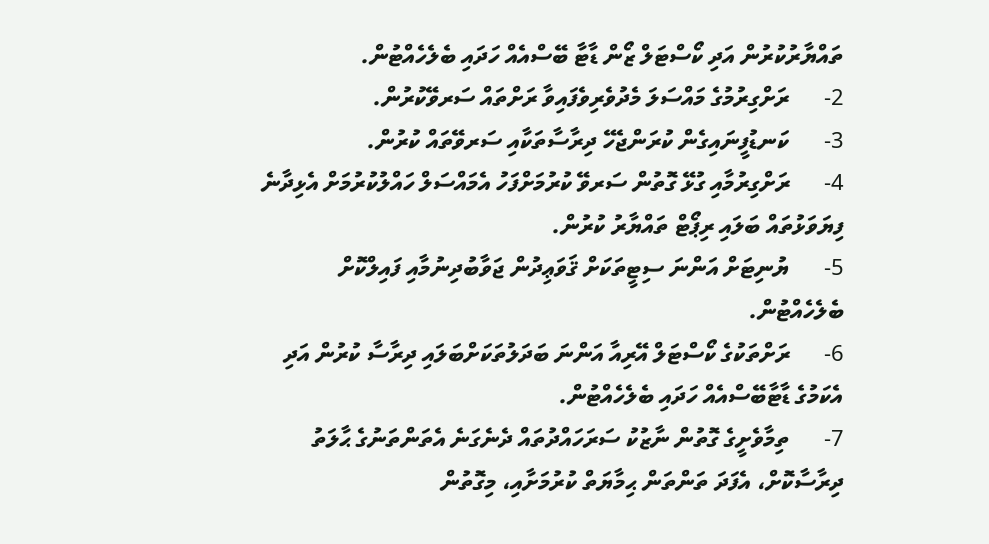ތައްޔާރުކުރުން އަދި ކޯސްޓަލް ޒޯން ޑާޓާ ބޭސްއެއް ހަދައި ބެލެހެއްޓުން.
2-      ރަށްގިރުމުގެ މައްސަލަ މެދުވެރިވެފައިވާ ރަށްތައް ސަރވޭކުރުން.
3-      ކަނޑުފީނައިގެން ކުރަންޖެހޭ ދިރާސާތަކާއި ސަރވޭތައް ކުރުން.
4-      ރަށްގިރުމާއި ގުޅޭ ގޮތުން ސަރވޭ ކުރުމަށްފަހު އެމައްސަލް ހައްލުކުރުމަށް އެޅިދާނެ ފިޔަވަޅުތައް ބަލައި ރިޕޯޓް ތައްޔާރު ކުރުން.
5-      ޔުނިޓަށް އަންނަ ސިޓީތަކަށް ޤަވަޢިދުން ޖަވާބުދިނުމާއި ފައިލްކޮށް ބެލެހެއްޓުން.
6-      ރަށްތަކުގެ ކޯސްޓަލް އޭރިއާ އަންނަ ބަދަލުތަކަށްބަލައި ދިރާސާ ކުރުން އަދި އެކަމުގެ ޑާޓާބޭސްއެއް ހަދައި ބެލެހެއްޓުން.
7-      ތިމާވެށީގެ ގޮތުން ނާޒުކު ސަރަހައްދުތައް ދެނެގަނެ އެތަންތަނުގެ ޙާލަތު ދިރާސާކޮށް، އެފަދަ ތަންތަން ޙިމާޔަތް ކުރުމަށާއި، މިގޮތުން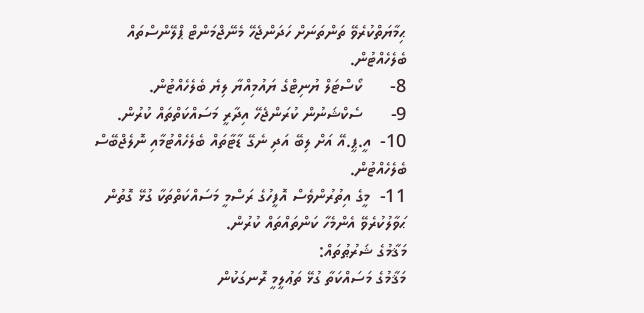ޙިމާޔަތްކުރެވޭ ތަންތަނަށް ހަދަންޖެހޭ މެނޭޖްމަންޓް ޕްލޭންސްތައް ބެލެހެއްޓުން.
8-      ކޯސްޓަލް ޔުނިޓްގެ ޔައުމިއްޔާ ލިޔެ ބެލެހެއްޓުން.
9-      ސެކްޝަނުން ކުރަންޖެހޭ އިދާރީ މަސައްކަތްތައް ކުރުން.
10-  އީ.ޕީ.އޭ އަށް ލިބޭ އަދި ނެގޭ ޑާޓާތައް ބެލެހެއްޓުމާއި ނޮލެޖްބޭސް ބެލެހެއްޓުން.
11-  މީގެ އިތުރުންވެސް އޮފީހުގެ ރަސްމީ މަސައްކަތްތަކާ ގުޅޭ ގޮތުން ޙަވާލުކުރެވޭ އެންމެހާ ކަންތައްތައް ކުރުން.
މަޤާމުގެ ޝަރުޠުތައް:
މަޤާމުގެ މަސައްކަތާ ގުޅޭ ތަޢުލީމީ ރޮނގަކުން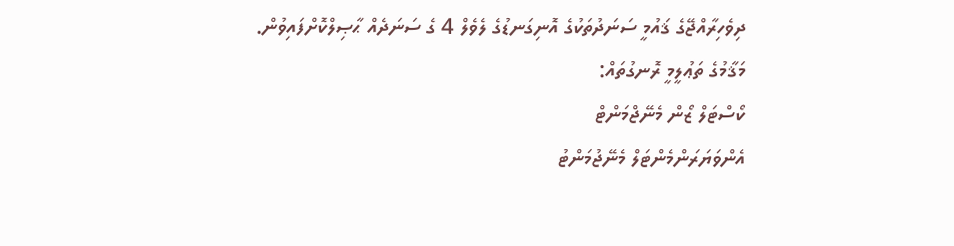ދިވެހިރާއްޖޭގެ ޤައުމީ ސަނަދުތަކުގެ އޮނިގަނޑުގެ ލެވެލް 4 ގެ ސަނަދެއް ޙާޞިލްކޮށްފައިވުން.
މަޤާމުގެ ތަޢުލީމީ ރޮނގުތައް:
ކޯސްޓަލް ޒޯން މެނޭޖްމަންޓް
އެންވަޔަރަންމެންޓަލް މެނޭޖުމަންޓު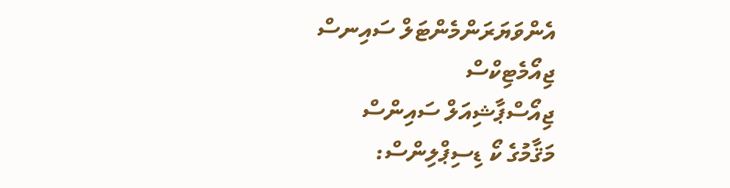އެންވަޔަރަންމެންޓަލް ސައިނސް
ޖިއޯމެޓިކްސް
ޖިއޯސްޕާޝިއަލް ސައިންސް
މަޤާމުގެ ކޯ ޑިސިޕްލިންސް: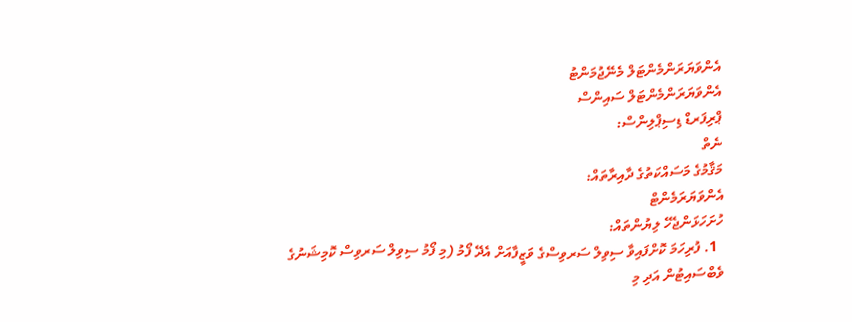އެންވަޔަރަންމެންޓަލް މެނޭޖުމަންޓު
އެންވަޔަރަންމެންޓަލް ސައިންސް
ޕްރިފަރޑް ޑިސިޕްލިންސް:
ނެތް
މަޤާމުގެ މަސައްކަތުގެ ދާއިރާތައް:
އެންވަޔަރަމެންޓް
ހުށަހަޅަންޖެހޭ ލިޔުންތައް:
  1. ފުރިހަމަ ކޮށްފައިވާ ސިވިލް ސަރވިސްގެ ވަޒީފާއަށް އެދޭ ފޯމު (މި ފޯމު ސިވިލް ސަރވިސް ކޮމިޝަނުގެ ވެބްސައިޓުން އަދި މި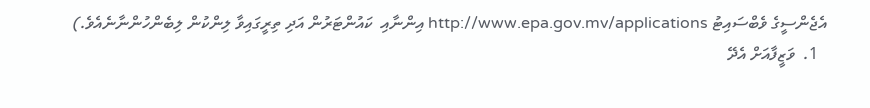އެޖެންސީގެ ވެބްސައިޓު http://www.epa.gov.mv/applications އިންނާއި  ކައުންޓަރުން އަދި ތިރީގައިވާ ލިންކުން ލިބެންހުންނާނެއެވެ.)
  1.  ވަޒީފާއަށް އެދޭ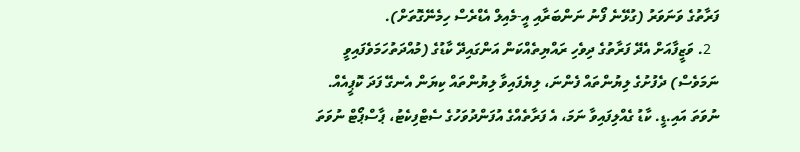ފަރާތުގެ ވަނަވަރު (ގުޅޭނެ ފޯނު ނަންބަރާއި އީ-މެއިލް އެޑްރެސް ހިމެނޭގޮތަށް).
  2. ވަޒީފާއަށް އެދޭ ފަރާތުގެ ދިވެހި ރައްޔިތެއްކަން އަންގައިދޭ ކާޑުގެ (މުއްދަތުހަމަވެފައިވީ ނަމަވެސް) ދެފުށުގެ ލިޔުންތައް ފެންނަ، ލިޔެފައިވާ ލިޔުންތައް ކިޔަން އެނގޭ ފަދަ ކޮޕީއެއް. ނުވަތަ އައި.ޑީ. ކާޑު ގެއްލިފައިވާ ނަމަ، އެ ފަރާތެއްގެ އުފަންދުވަހުގެ ސެޓްފިކެޓު، ޕާސްޕޯޓް ނުވަތަ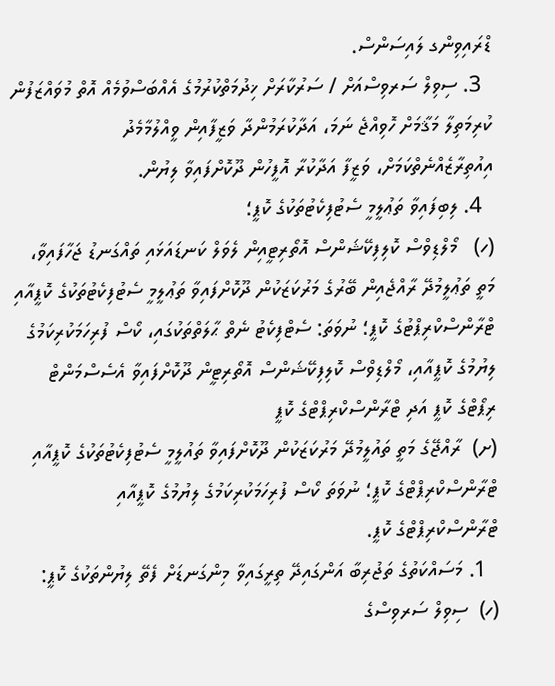ޑްރައިވިންގ ލައިސަންސް.
  3. ސިވިލް ސަރވިސްއަށް / ސަރުކާރަށް ޚިދުމަތްކުރުމުގެ އެއްބަސްވުމެއް އޮތް މުވައްޒަފުން ކުރިމަތިލާ މަޤާމަށް ހޮވިއްޖެ ނަމަ، އަދާކުރަމުންދާ ވަޒީފާއިން ވީއްލުމާމެދު އިއުތިރާޒެއްނެތްކަމަށް، ވަޒީފާ އަދާކުރާ އޮފީހުން ދޫކޮށްފައިވާ ލިޔުން.
  4. ލިބިފައިވާ ތަޢުލީމީ ސެޓުފިކެޓުތަކުގެ ކޮޕީ؛
(ހ)   މޯލްޑިވްސް ކޮލިފިކޭޝަންސް އޮތޯރިޓީއިން ލެވަލް ކަނޑައަޅައި ތައްގަނޑު ޖަހާފައިވާ، މަތީ ތަޢުލީމުދޭ ރާއްޖެއިން ބޭރުގެ މަރުކަޒަކުން ދޫކޮށްފައިވާ ތަޢުލީމީ ސެޓުފިކެޓުތަކުގެ ކޮޕީއާއި ޓްރާންސްކްރިޕްޓުގެ ކޮޕީ؛ ނުވަތަ: ސެޓްފިކެޓު ނެތް ޙާލަތްތަކުގައި، ކޯސް ފުރިހަމަކުރިކަމުގެ ލިޔުމުގެ ކޮޕީއާއި، މޯލްޑިވްސް ކޮލިފިކޭޝަންސް އޮތޯރިޓީން ދޫކޮށްފައިވާ އެސެސްމަންޓް ރިޕޯޓްގެ ކޮޕީ އަދި ޓްރާންސްކްރިޕްޓްގެ ކޮޕީ
(ށ)  ރާއްޖޭގެ މަތީ ތައުލީމުދޭ މަރުކަޒަކުން ދޫކޮށްފައިވާ ތައުލީމީ ސެޓުފިކެޓުތަކުގެ ކޮޕީއާއި ޓްރާންސްކްރިޕްޓްގެ ކޮޕީ؛ ނުވަތަ ކޯސް ފުރިހަމަކުރިކަމުގެ ލިޔުމުގެ ކޮޕީއާއި ޓްރާންސްކްރިޕްޓްގެ ކޮޕީ.
  1. މަސައްކަތުގެ ތަޖުރިބާ އަންގައިދޭ ތިރީގައިވާ މިންގަނޑަށް ފެތޭ ލިޔުންތަކުގެ ކޮޕީ:
(ހ)  ސިވިލް ސަރވިސްގެ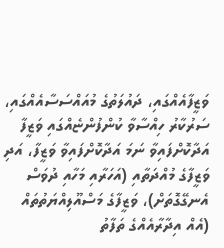ވަޒީފާއެއްގައި، ދައުލަތުގެ މުއައްސަސާއެއްގައި، ސަރުކާރު ހިއްސާވާ ކުންފުންޏެއްގައި ވަޒީފާ އަދާކޮށްފައިވާ ނަމަ އަދާކޮށްފައިވާ ވަޒީފާ، އަދި ވަޒީފާގެ މުއްދަތާއި (އަހަރާއި މަހާއި ދުވަސް އެނގޭގޮތަށް)، ވަޒީފާގެ މަސްއޫލިއްޔަތުތައް (އެއް އިދާރާއެއްގެ ތަފާތު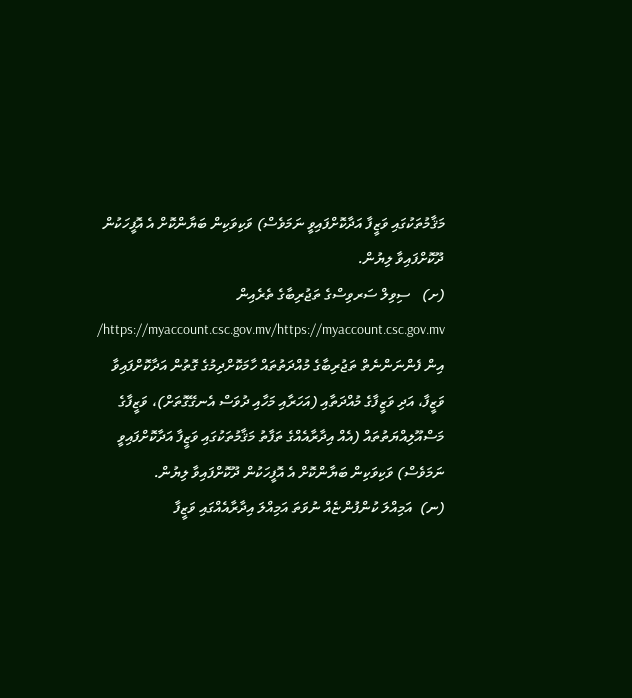މަޤާމުތަކުގައި ވަޒީފާ އަދާކޮށްފައިވީ ނަމަވެސް) ވަކިވަކިން ބަޔާންކޮށް އެ އޮފީހަކުން ދޫކޮށްފައިވާ ލިޔުން.
(ށ)   ސިވިލް ސަރވިސްގެ ތަޖުރިބާގެ ތެރެއިން https://myaccount.csc.gov.mv/https://myaccount.csc.gov.mv/ އިން ފެންނަންނެތް ތަޖުރިބާގެ މުއްދަތުތައް ހާމަކޮށްދިމުގެ ގޮތުން އަދާކޮށްފައިވާ ވަޒީފާ، އަދި ވަޒީފާގެ މުއްދަތާއި (އަހަރާއި މަހާއި ދުވަސް އެނގޭގޮތަށް)، ވަޒީފާގެ މަސްއޫލިއްޔަތުތައް (އެއް އިދާރާއެއްގެ ތަފާތު މަޤާމުތަކުގައި ވަޒީފާ އަދާކޮށްފައިވީ ނަމަވެސް) ވަކިވަކިން ބަޔާންކޮށް އެ އޮފީހަކުން ދޫކޮށްފައިވާ ލިޔުން.
(ނ)  އަމިއްލަ ކުންފުންޏެއް ނުވަތަ އަމިއްލަ އިދާރާއެއްގައި ވަޒީފާ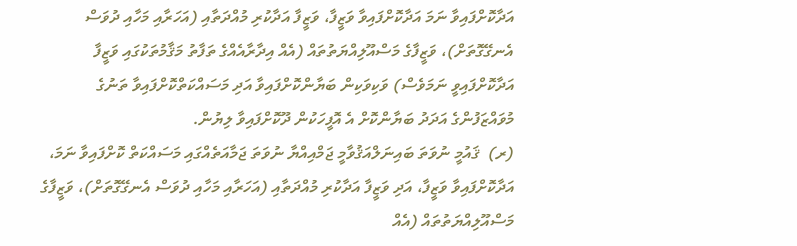އަދާކޮށްފައިވާ ނަމަ އަދާކޮށްފައިވާ ވަޒީފާ، ވަޒީފާ އަދާކުރި މުއްދަތާއި (އަހަރާއި މަހާއި ދުވަސް އެނގޭގޮތަށް)، ވަޒީފާގެ މަސްއޫލިއްޔަތުތައް (އެއް އިދާރާއެއްގެ ތަފާތު މަޤާމުތަކުގައި ވަޒީފާ އަދާކޮށްފައިވީ ނަމަވެސް) ވަކިވަކިން ބަޔާންކޮށްފައިވާ އަދި މަސައްކަތްކޮށްފައިވާ ތަނުގެ މުވައްޒަފުންގެ އަދަދު ބަޔާންކޮށް އެ އޮފީހަކުން ދޫކޮށްފައިވާ ލިޔުން.
(ރ)  ޤައުމީ ނުވަތަ ބައިނަލްއަޤުވާމީ ޖަމްއިއްޔާ ނުވަތަ ޖަމާއަތެއްގައި މަސައްކަތް ކޮށްފައިވާ ނަމަ، އަދާކޮށްފައިވާ ވަޒީފާ، އަދި ވަޒީފާ އަދާކުރި މުއްދަތާއި (އަހަރާއި މަހާއި ދުވަސް އެނގޭގޮތަށް)، ވަޒީފާގެ މަސްއޫލިއްޔަތުތައް (އެއް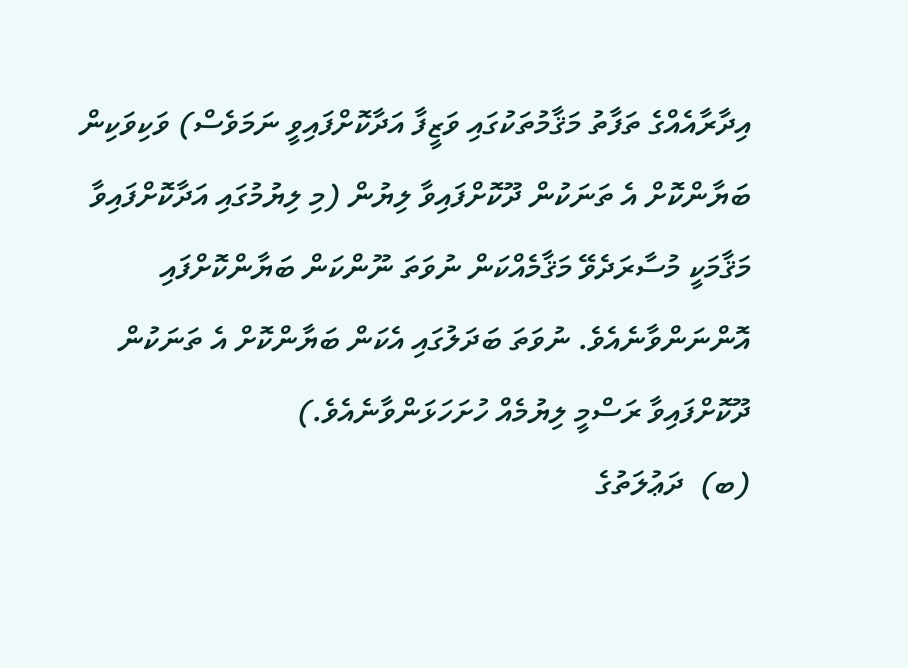އިދާރާއެއްގެ ތަފާތު މަޤާމުތަކުގައި ވަޒީފާ އަދާކޮށްފައިވީ ނަމަވެސް) ވަކިވަކިން ބަޔާންކޮށް އެ ތަނަކުން ދޫކޮށްފައިވާ ލިޔުން (މި ލިޔުމުގައި އަދާކޮށްފައިވާ މަޤާމަކީ މުސާރަދެވޭ މަޤާމެއްކަން ނުވަތަ ނޫންކަން ބަޔާންކޮށްފައި އޮންނަންވާނެއެވެ. ނުވަތަ ބަދަލުގައި އެކަން ބަޔާންކޮށް އެ ތަނަކުން ދޫކޮށްފައިވާ ރަސްމީ ލިޔުމެއް ހުށަހަޅަންވާނެއެވެ.)
(ބ)  ދަޢުލަތުގެ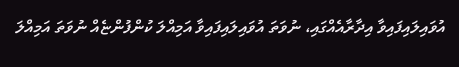އުވައިލައިފައިވާ އިދާރާއެއްގައި، ނުވަތަ އުވައިލައިފައިވާ އަމިއްލަ ކުންފުންޏެއް ނުވަތަ އަމިއްލަ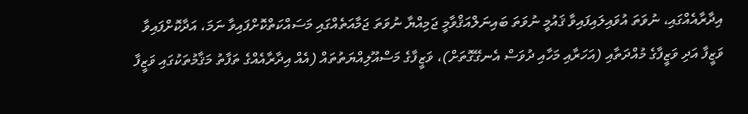އިދާރާއެއްގައި، ނުވަތަ އުވައިލައިފައިވާ ޤައުމީ ނުވަތަ ބައިނަލްއަޤްވާމީ ޖަމިއްޔާ ނުވަތަ ޖަމާއަތެއްގައި މަސައްކަތްކޮށްފައިވާ ނަމަ، އަދާކޮށްފައިވާ ވަޒީފާ އަދި ވަޒީފާގެ މުއްދަތާއި (އަހަރާއި މަހާއި ދުވަސް އެނގޭގޮތަށް)، ވަޒީފާގެ މަސްއޫލިއްޔަތުތައް (އެއް އިދާރާއެއްގެ ތަފާތު މަޤާމުތަކުގައި ވަޒީފާ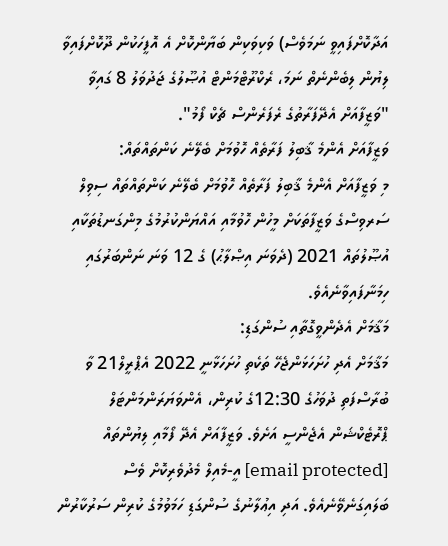އަދާކޮށްފައިވީ ނަމަވެސް) ވަކިވަކިން ބަޔާންކޮށް އެ އޮފީހަކުން ދޫކޮށްފައިވާ ލިޔުން ލިބެންނެތް ނަމަ، ރެކްރޫޓްމަންޓް އުޞޫލުގެ ޖަދުވަލު 8 ގައިވާ "ވަޒީފާއަށް އެދޭފަރާތުގެ ރެފަރެންސް ޗެކް ފޯމު".
ވަޒީފާއަށް އެންމެ ޤާބިލު ފަރާތެއް ހޮވުމަށް ބެލޭނެ ކަންތައްތައް:
މި ވަޒީފާއަށް އެންމެ ޤާބިލު ފަރާތެއް ހޮވުމަށް ބެލޭނެ ކަންތައްތައް ސިވިލް ސަރވިސްގެ ވަޒީފާތަކަށް މީހުން ހޮވުމާއި އައްޔަންކުރުމުގެ މިންގަނޑުތަކާއި އުޞޫލުތައް 2021 (ދެވަނަ އިޞްލާޙު) ގެ 12 ވަނަ ނަންބަރުގައި ހިމަނާފައިވާނެއެވެ.
މަޤާމަށް އެދެންވީގޮތާއި ސުންގަޑި:
މަޤާމަށް އެދި ހުށަހަޅަންޖެހޭ ތަކެތި ހުށަހަޅާނީ 2022 އެޕްރީލް21 ވާ ބުރާސްފަތި ދުވަހުގެ 12:30ގެ ކުރިން، އެންވަޔަރަންމަންޓަލް ޕްރޮޓެކްޝަން އެޖެންސީ އަށެވެ. ވަޒީފާއަށް އެދޭ ފޯމާއި ލިޔުންތައް [email protected] އީ-މެއިލް މެދުވެރިކޮށް ވެސް ބަލައިގަނެވޭނެއެވެ. އަދި އިޢުލާނުގެ ސުންގަޑި ހަމަވުމުގެ ކުރިން ސަރުކާރުން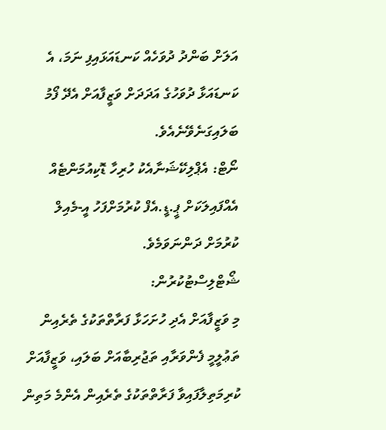އަލަށް ބަންދު ދުވަހެއް ކަނޑައަޅައިފި ނަމަ، އެ ކަނޑައަޅާ ދުވަހުގެ އަދަދަށް ވަޒީފާއަށް އެދޭ ފޯމު ބަލައިގަނެވޭނެއެވެ.
ނޯޓް: އެޕްލިކޭޝަނާއެކު ހުރިހާ ޑޮކިއުމަންޓެއް އެއްފައިލަކަށް ޕީ.ޑީ.އެފް ކުރުމަށްފަހު އީ-މެއިލް ކުރުމަށް ދަންނަވަމެވެ.
ޝޯޓްލިސްޓުކުރުން:
މި ވަޒީފާއަށް އެދި ހުށަހަޅާ ފަރާތްތަކުގެ ތެރެއިން ތަޢުލީމީ ފެންވަރާއި ތަޖުރިބާއަށް ބަލައި، ވަޒީފާއަށް ކުރިމަތިލާފައިވާ ފަރާތްތަކުގެ ތެރެއިން އެންމެ މަތިން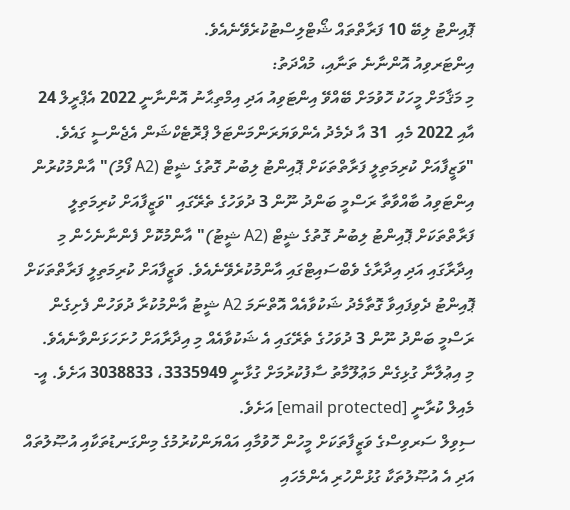ޕޮއިންޓު ލިބޭ 10 ފަރާތްތައް ޝޯޓްލިސްޓުކުރެވޭނެއެވެ.
އިންޓަރވިއު އޮންނާނެ ތަނާއި، މުއްދަތު:
މި މަޤާމަށް މީހަކު ހޮވުމަށް ބޭއްވޭ އިންޓަވިއު އަދި އިމްތިޙާނު އޮންނާނީ 2022 އެޕްރީލް 24 އާއި 2022 މެއި  31 އާ ދެމެދު އެންވަޔަރަންމަންޓަލް ޕްރޮޓެކްޝަން އެޖެންސީ ގައެވެ.
"ވަޒީފާއަށް ކުރިމަތިލީ ފަރާތްތަކަށް ޕޮއިންޓު ލިބުނު ގޮތުގެ ޝީޓް (A2 ފޯމު)" އާންމުކުރުން
އިންޓަވިއު ބާއްވާތާ ރަސްމީ ބަންދު ނޫން 3 ދުވަހުގެ ތެރޭގައި "ވަޒީފާއަށް ކުރިމަތިލީ ފަރާތްތަކަށް ޕޮއިންޓު ލިބުނު ގޮތުގެ ޝީޓް (A2 ޝީޓު)" އާންމުކޮށް ފެންނާނެހެން މި އިދާރާގައި އަދި އިދާރާގެ ވެބްސައިޓްގައި އާންމުކުރެވޭނެއެވެ. ވަޒީފާއަށް ކުރިމަތިލީ ފަރާތްތަކަށް ޕޮއިންޓު ދެވިފައިވާ ގޮތާމެދު ޝަކުވާއެއް އޮތްނަމަ A2 ޝީޓު އާންމުކުރާ ދުވަހުން ފެށިގެން ރަސްމީ ބަންދު ނޫން 3 ދުވަހުގެ ތެރޭގައި އެ ޝަކުވާއެއް މި އިދާރާއަށް ހުށަހަޅަންވާނެއެވެ.
މި އިޢުލާނާ ގުޅިގެން މަޢުލޫމާތު ސާފުކުރުމަށް ގުޅާނީ 3335949، 3038833 އަށެވެ. އީ-މެއިލް ކުރާނީ [email protected] އަށެވެ.
ސިވިލް ސަރވިސްގެ ވަޒީފާތަކަށް މީހުން ހޮވުމާއި އައްޔަންކުރުމުގެ މިންގަނޑުތަކާއި އުޞޫލުތައް އަދި އެ އުޞޫލުތަކާ ގުޅުންހުރި އެންމެހައި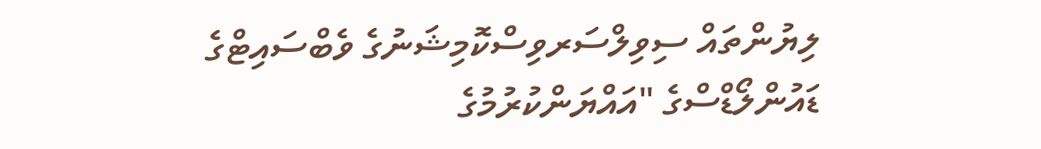ލިޔުންތައް ސިވިލްސަރވިސްކޮމިޝަނުގެ ވެބްސައިޓްގެ ޑައުންލޯޑްސްގެ "އައްޔަންކުރުމުގެ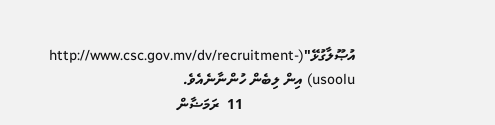އުޞޫލާގުޅޭ"(http://www.csc.gov.mv/dv/recruitment-usoolu) އިން ލިބެން ހުންނާނެއެވެ.
                               11  ރަމަޟާން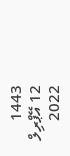1443
12 އޭޕްރިލް 2022